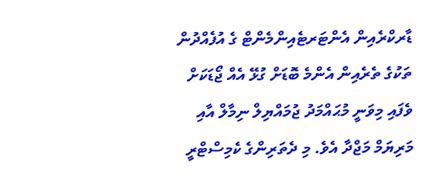ޑާރކްރެއިން އެންޓަރޓެއިންމެންޓް ގެ އުފެއްދުން ތަކުގެ ތެރެއިން އެންމެ ބޮޑަށް ގުޅޭ އެއް ޖޯޑަކަށް ވެފައި މިވަނީ މުޙައްމަދު ޖުމައްޔިލް ނިމާލް އާއި މަރިޔަމް މަޖްދާ އެވެ. މި ދެތަރިންގެ ކެމިސްޓްރީ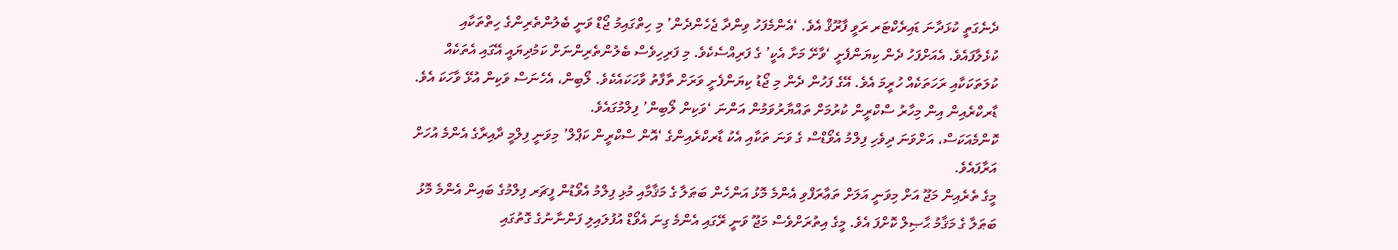ދެނެގަތީ ކުޅަދާނަ ޑައިރެކްޓަރ ރަވީ ފާރޫޤް އެވެ. ‘އެންމެފަހު ވިންދާ ޖެހެންދެން’ މި ހިތްގައިމު ޖޯޑް ވަނީ ބެލުންތެރިންގެ ހިތްތަކާއި ކުޅެލާފައެވެ. އެއަށްފަހު ދެން ކިޔަންފެށީ ‘ވާށޭ މަށާ އެކީ’ ގެ ފަރިއްސެކެވެ. މި ފަރިހިވެސް ބެލުންތެރިންނަށް ކަމުދިޔައީ އޭގައި އެތަކެއް ކުލަތަކަކާއި ރަހަތަކެއް ހުރީމަ އެވެ. އޭގެ ފަހުން ދެން މި ޖޯޑު ކިޔަންފެށީ ވަރަށް ތާފާތު ވާހަކައެކެވެ. ލޯބިން، އެހެނަސް ވަކިން އުޅޭ ވާހަކަ އެވެ. ޑާރކްރެއިން އިން މިހާރު ސްކްރީން ކުރުމަށް ތައްޔާރުވަމުން އަންނަ ‘ވަކިން ލޯބިން’ ފިލްމުގައެވެ.
ކޮންމެއަކަސް، އަށްވަނަ ދިވެހި ފިލްމު އެވޯޑްސް ގެ ވަނަ ތަކާއި އެކު ޑާރކްރެއިންގެ ‘އޮން ސްކްރީން ކަޕްލް’ މިވަނީ ފިލްމީ ދާއިރާގެ އެންމެ އުހަށް އަރާފައެވެ.
މީގެ ތެރެއިން މަޖޫ އަށް މިވަނީ އަލަށް ތަޢާރަފްވި އެންމެ މޮޅު އަންހެން ބަޠަލާ ގެ މަޤާމާއި މުޅި ފިލްމު އެވޯޑުން ފީޗަރ ފިލްމުގެ ބައިން އެންމެ މޮޅު ބަޠަލާ ގެ މަޤާމު ޙާޞިލް ކޮށްފަ އެވެ. މީގެ އިތުރަށްވެސް މަޖޫ ވަނީ ރޭގައި އެންމެ ގިނަ އެވޯޑް އުފުލައިލި ފަންނާނުގެ ގޮތުގައި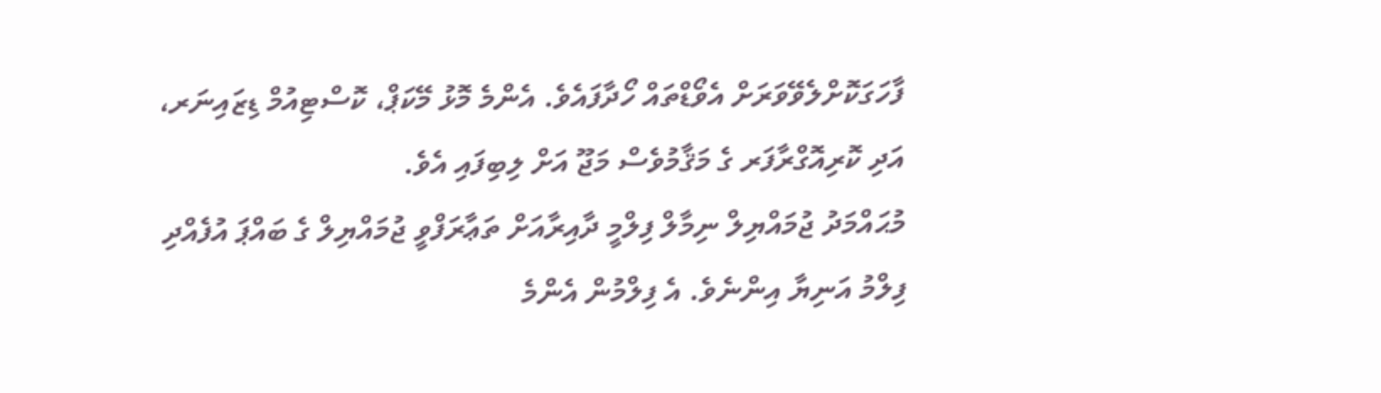ފާހަގަކޮށްލެވޭވަރަށް އެވޯޑްތައް ހޯދާފައެވެ. އެންމެ މޮޅު މޭކަޕް، ކޮސްޓިއުމް ޑިޒައިނަރ، އަދި ކޮރިއޮގްރާފަރ ގެ މަޤާމުވެސް މަޖޫ އަށް ލިބިފައި އެވެ.
މުޙައްމަދު ޖުމައްޔިލް ނިމާލް ފިލްމީ ދާއިރާއަށް ތަޢާރަފްވީ ޖުމައްޔިލް ގެ ބައްޕަ އުފެއްދި ފިލްމު އަނިޔާ އިންނެވެ. އެ ފިލްމުން އެންމެ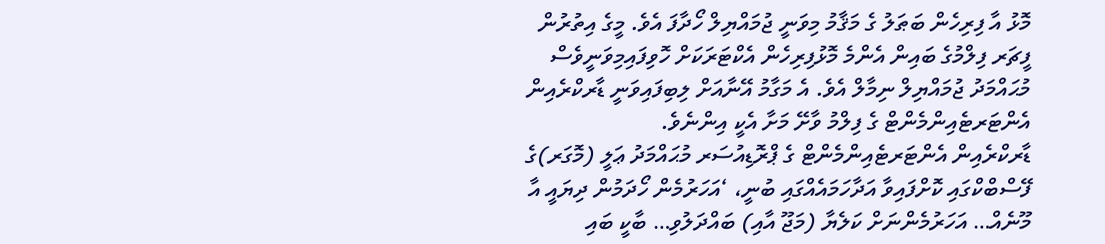މޮޅު އާ ފިރިހެން ބަޠަލު ގެ މަޤާމު މިވަނީ ޖުމައްޔިލް ހޯދާފަ އެވެ. މީގެ އިތުރުން ފީޗަރ ފިލްމުގެ ބައިން އެންމެ މޮޅުފިރިހެން އެކްޓަރަކަށް ހޮވިފައިމިވަނީވެސް މުޙައްމަދު ޖުމައްޔިލް ނިމާލް އެވެ. އެ މަގާމު އޭނާއަށް ލިބިފައިވަނީ ޑާރކްރެއިން އެންޓަރޓެއިންމެންޓް ގެ ފިލްމު ވާށޭ މަށާ އެކީ އިންނެވެ.
ޑާރކްރެއިން އެންޓަރޓެއިންމެންޓް ގެ ޕްރޮޑިއުސަރ މުޙައްމަދު ޢަލީ (މޮގަރ)ގެ ފޭސްބްކްގައި ކޮށްފައިވާ އަދާހަމައެއްގައި ބުނީ، ‘އަހަރުމެން ހޯދަމުން ދިޔައީ އާ މޫނެއް… އަހަރުމެންނަށް ކަލެޔާ (މަޖޫ އާއި) ބައްދަލުވި… ބާކީ ބައި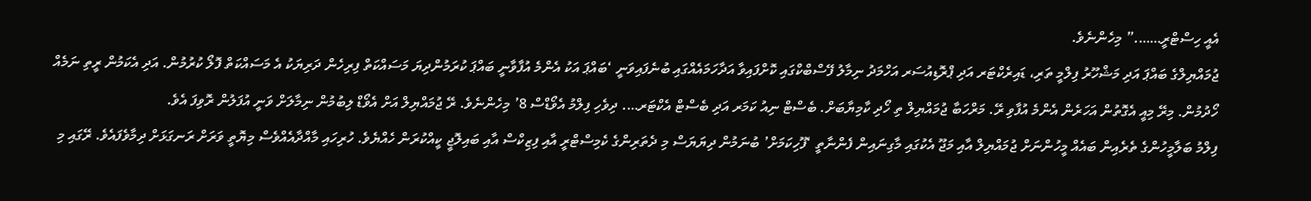އެއީ ހިސްޓްރީ…….” މިހެންނެވެ.
ޖުމައްޔިލްގެ ބައްޕަ އަދި މަޝްހޫރު ފިލްމީ ތަރި، ޑައިރެކްޓަރ އަދި ޕްރޮޑިއުސަރ އަހްމަދު ނިމާލު ފޭސްބްކްގައި ކޮށްފައިވާ އަދާހަމައެއްގައި ބުނެފައިވަނީ ‘ބައްޕަ އަކު އެންމެ އުފާވާނީ ބައްޕަ ކުރަމުންދިޔަ މަސައްކަތް ފިރިހެން ދަރިޔަކު އެ މަސައްކަތް ފޮލޯ ކުރުމުން. އަދި އެކަމުން ރީތި ނަމެއް ހޯދުމުން. މިރޭ މިއީ އެގޮތުން އަހަރެން އެންމެ އުފާވި ރޭ. މަރްހަބާ ޖުމައްޔިލް ތި ހޯދި ކާމިޔާބަށް. ބެސްޓް ނިއު ކަމަރ އަދި ބެސްޓް އެކްޓަރ…. ދިވެހި ފިލްމު އެވޯޑްސް 8’ މިހެންނެވެ. ރޭ ޖުމައްޔިލް އަށް އެވޯޑް ލިބުމުން ނިމާލަށް ވަނީ އުފަލުން ރޮވިފަ އެވެ.
ފިލްމު ބަލާމީހުންގެ ތެރެއިން ބައެއް މީހުންނަށް ޖުމައްޔިލް އާއި މަޖޫ އެކުގައި މާގިނައިން ފެންނާތީ ‘ފޫހިކަމަށް’ ބުނަމުން ދިޔަޔަސް މި ދެތަރިންގެ ކެމިސްޓްރީ އާއި ފިޒިކްސް އާއި ބައިލޮޖީ ކީއްކުރަން ހެއްޔެވެ. ހުރިހައި މާއްދާއެއްވެސް މިޔޮތީ ވަރަށް ރަނގަޅަށް ދިމާވެފައެވެ. ރޭގައި މި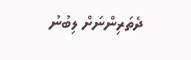ދެތަރިންނަށް ލިބުނު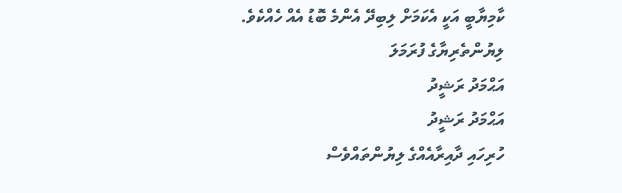ކާމިޔާބީ އަކީ އެކަމަށް ލިބިދޭ އެންމެ ބޮޑު އެއް ހެއްކެވެ.
ލިޔުންތެރިޔާގެ ފުރަމަލަ
އަޙްމަދު ރަޝީދު
އަޙްމަދު ރަޝީދު
ހުރިހައި ދާއިރާއެއްގެ ލިޔުންތައްވެސް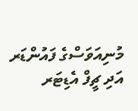މުނިއަވަސްގެ ފައުންޑަރ އަދި ޗީފް އެޑިޓަރ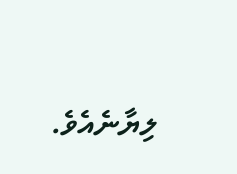ލިޔާނެއެވެ.